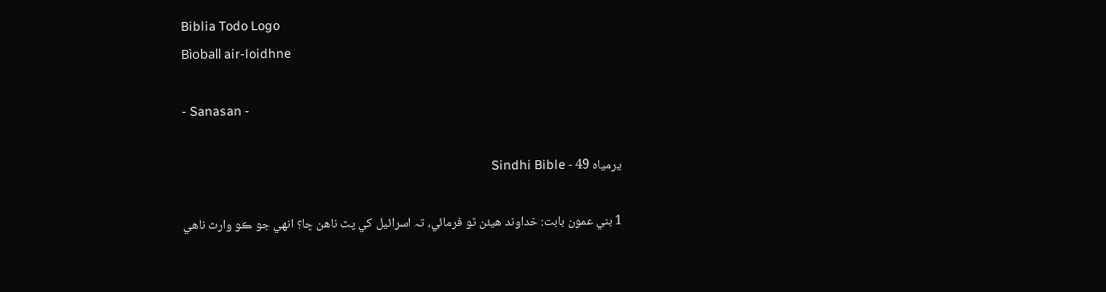Biblia Todo Logo
Bìoball air-loidhne

- Sanasan -

يرمياہ 49 - Sindhi Bible

1 بني عمون بابت: خداوند هيئن ٿو فرمائي، تہ اسرائيل کي پٽ ناهن ڇا؟ انهي جو ڪو وارث ناهي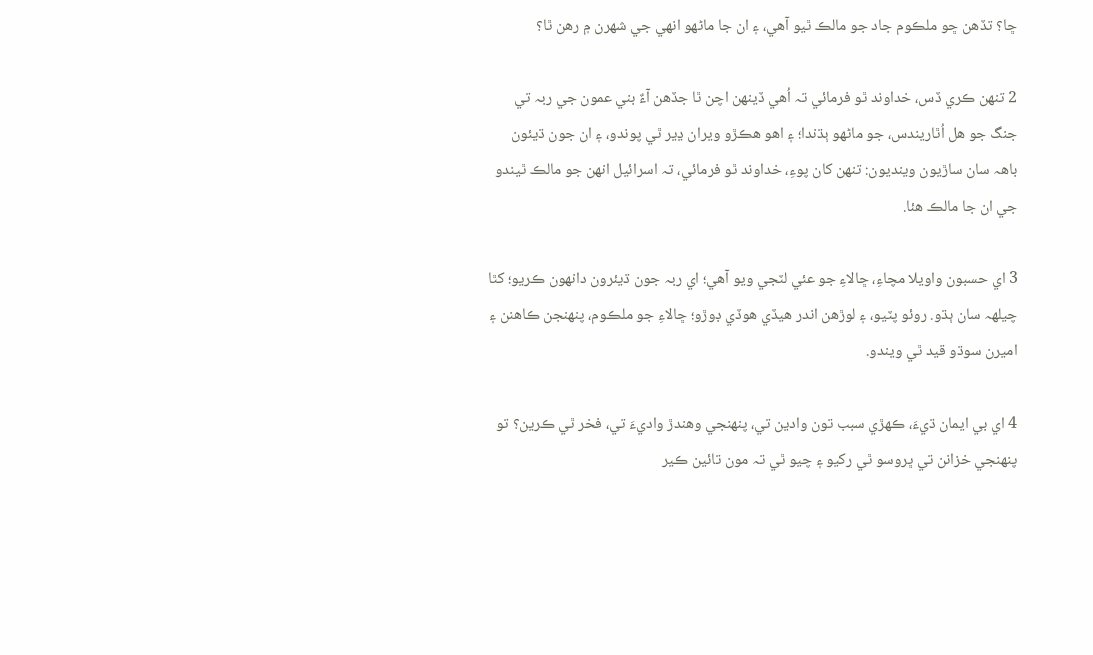ڇا؟ تڏهن ڇو ملڪوم جاد جو مالڪ ٿيو آهي، ۽ ان جا ماڻهو انهي جي شهرن ۾ رهن ٿا؟

2 تنهن ڪري ڏس، خداوند ٿو فرمائي تہ اُهي ڏينهن اچن ٿا جڏهن آءٌ بني عمون جي ربہ تي جنگ جو هل اُٿاريندس، جو ماڻهو ٻڌندا؛ ۽ اهو هڪڙو ويران ڍير ٿي پوندو، ۽ ان جون ڌيئون باهہ سان ساڙيون وينديون: تنهن کان پوءِ، خداوند ٿو فرمائي، تہ اسرائيل انهن جو مالڪ ٿيندو جي ان جا مالڪ هئا.

3 اي حسبون واويلا مچاءِ، ڇالاءِ جو عئي لٽجي ويو آهي؛ اي ربہ جون ڌيئرون دانهون ڪريو؛ کٿا چيلهہ سان ٻڌو. روئو پٽيو، ۽ لوڙهن اندر هيڏي هوڏي ڊوڙو؛ ڇالاءِ جو ملڪوم، پنهنجن ڪاهنن ۽ اميرن سوڌو قيد ٿي ويندو.

4 اي بي ايمان ڌيءَ، ڪهڙي سبب تون وادين تي، پنهنجي وهندڙ واديءَ تي، فخر ٿي ڪرين؟ تو پنهنجي خزانن تي ڀروسو ٿي رکيو ۽ چيو ٿي تہ مون تائين ڪير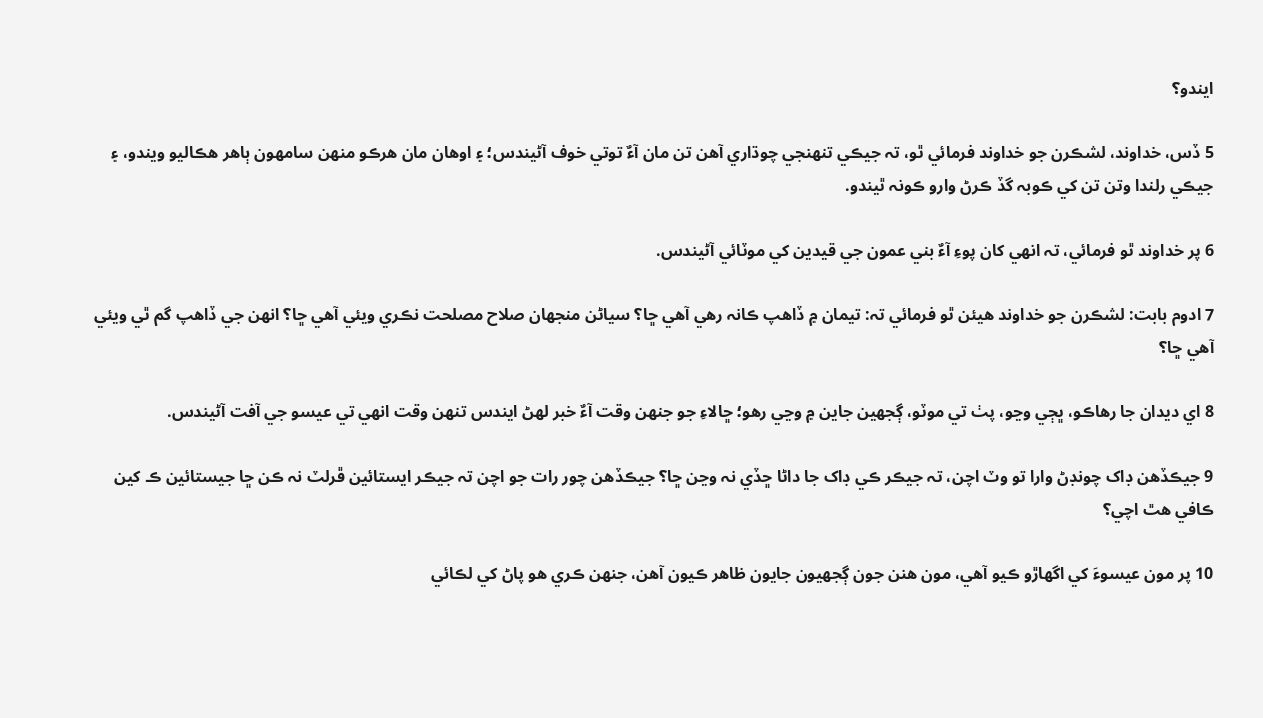ايندو؟

5 ڏس، خداوند، لشڪرن جو خداوند فرمائي ٿو، تہ جيڪي تنهنجي چوڌاري آهن تن مان آءٌ توتي خوف آڻيندس؛ ۽ اوهان مان هرڪو منهن سامهون ٻاهر هڪاليو ويندو، ۽ جيڪي رلندا وتن تن کي ڪوبہ گڏ ڪرڻ وارو ڪونہ ٿيندو.

6 پر خداوند ٿو فرمائي، تہ انهي کان پوءِ آءٌ بني عمون جي قيدين کي موٽائي آڻيندس.

7 ادوم بابت: لشڪرن جو خداوند هيئن ٿو فرمائي تہ: تيمان ۾ ڏاهپ ڪانہ رهي آهي ڇا؟ سياڻن منجهان صلاح مصلحت نڪري ويئي آهي ڇا؟ انهن جي ڏاهپ گم ٿي ويئي آهي ڇا؟

8 اي ديدان جا رهاڪو، ڀڄي وڃو، پٺ تي موٽو، ڳجهين جاين ۾ وڃي رهو؛ ڇالاءِ جو جنهن وقت آءٌ خبر لهڻ ايندس تنهن وقت انهي تي عيسو جي آفت آڻيندس.

9 جيڪڏهن ڊاک چونڊڻ وارا تو وٽ اچن، تہ جيڪر ڪي ڊاک جا داڻا ڇڏي نہ وڃن ڇا؟ جيڪڏهن چور رات جو اچن تہ جيڪر ايستائين ڦرلٽ نہ ڪن ڇا جيستائين ڪ کين ڪافي هٿ اچي؟

10 پر مون عيسوءَ کي اگهاڙو ڪيو آهي، مون هنن جون ڳجهيون جايون ظاهر ڪيون آهن، جنهن ڪري هو پاڻ کي لڪائي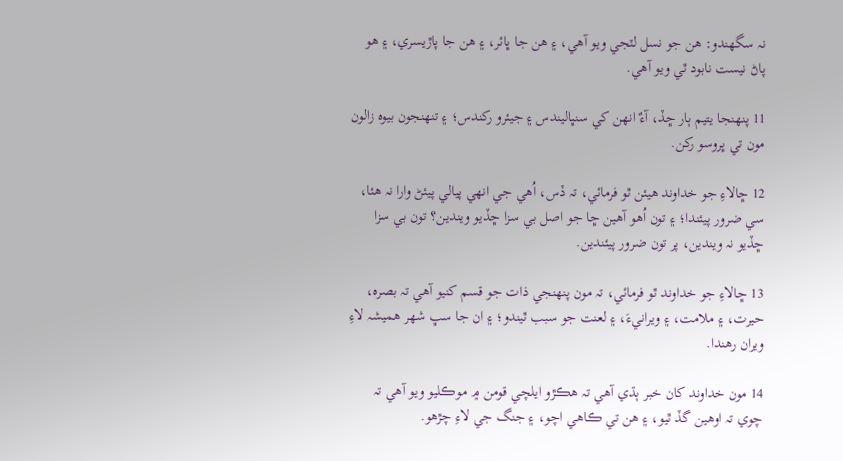نہ سگهندو: هن جو نسل لٽجي ويو آهي، ۽ هن جا ڀائر، ۽ هن جا پاڙيسري، ۽ هو پاڻ نيست نابود ٿي ويو آهي.

11 پنهنجا يتيم ٻار ڇڏ، آءٌ انهن کي سنڀاليندس ۽ جيئرو رکندس؛ ۽ تنهنجون بيوہ زالون مون تي ڀروسو رکن.

12 ڇالاءِ جو خداوند هيئن ٿو فرمائي، تہ ڏس، اُهي جي انهي پيالي پيئڻ وارا نہ هئا، سي ضرور پيئندا؛ ۽ تون اُهو آهين ڇا جو اصل بي سزا ڇڏيو ويندين؟ تون بي سزا ڇڏيو نہ ويندين، پر تون ضرور پيئندين.

13 ڇالاءِ جو خداوند ٿو فرمائي، تہ مون پنهنجي ذات جو قسم کنيو آهي تہ بصرہ، حيرت، ۽ ملامت، ۽ ويرانيءَ، ۽ لعنت جو سبب ٿيندو؛ ۽ ان جا سڀ شهر هميشہ لاءِ ويران رهندا.

14 مون خداوند کان خبر ٻڌي آهي تہ هڪڙو ايلچي قومن ۾ موڪليو ويو آهي تہ چوي تہ اوهين گڏ ٿيو، ۽ هن تي ڪاهي اچو، ۽ جنگ جي لاءِ چڙهو.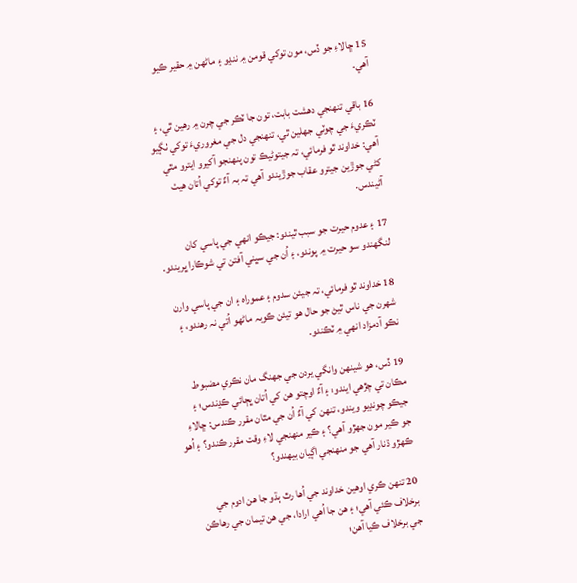15 ڇالاءِ جو ڏس، مون توکي قومن ۾ ننڍو ۽ ماڻهن ۾ حقير ڪيو آهي.

16 باقي تنهنجي دهشت بابت، تون جا ٽڪر جي چرن ۾ رهين ٿي، ۽ ٽڪريءَ جي چوٽي جهلين ٿي، تنهنجي دل جي مغروريءَ توکي ٺڳيو آهي: خداوند ٿو فرمائي، تہ جيتوڻيڪ تون پنهنجو آکيرو ايترو مٿي کڻي جوڙين جيترو عقاب جوڙيندو آهي تہ بہ آءٌ توکي اُتان هيٺ آڻيندس.

17 ۽ عدوم حيرت جو سبب ٿيندو: جيڪو انهي جي پاسي کان لنگهندو سو حيرت ۾ پوندو، ۽ اُن جي سڀني آفتن تي شوڪارا ڀريندو.

18 خداوند ٿو فرمائي، تہ جيئن سدوم ۽ عموراہ ۽ ان جي پاسي وارن شهرن جي ناس ٿيڻ جو حال هو تيئن ڪوبہ ماڻهو اُتي نہ رهندو، ۽ نڪو آدمزاد انهي ۾ ٽڪندو.

19 ڏس، هو شينهن وانگي يردن جي جهنگ مان نڪري مضبوط مڪان تي چڙهي ايندو: ۽ آءٌ اوچتو هن کي اُتان ڀڄائي ڪڍندس؛ ۽ جيڪو چونڊيو ويندو، تنهن کي آءٌ اُن جي مٿان مقرر ڪندس: ڇالاءِ جو ڪير مون جهڙو آهي؟ ۽ ڪير منهنجي لاءِ وقت مقرر ڪندو؟ ۽ اُهو ڪهڙو ڌنار آهي جو منهنجي اڳيان بيهندو؟

20 تنهن ڪري اوهين خداوند جي اُها رٿ ٻڌو جا هن ادوم جي برخلاف ڪئي آهي؛ ۽ هن جا اُهي ارادا، جي هن تيمان جي رهاڪن جي برخلاف ڪيا آهن؛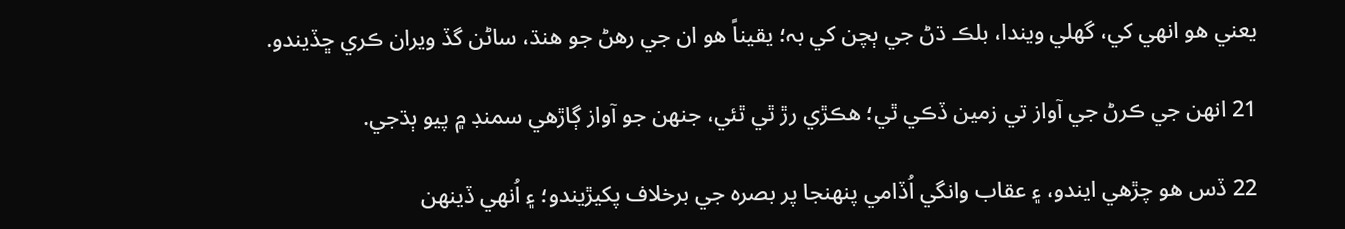يعني هو انهي کي، گهلي ويندا، بلڪ ڌڻ جي ٻچن کي بہ؛ يقيناً هو ان جي رهڻ جو هنڌ، ساڻن گڏ ويران ڪري ڇڏيندو.

21 انهن جي ڪرڻ جي آواز تي زمين ڏڪي ٿي؛ هڪڙي رڙ ٿي ٿئي، جنهن جو آواز ڳاڙهي سمنڊ ۾ پيو ٻڌجي.

22 ڏس هو چڙهي ايندو، ۽ عقاب وانگي اُڏامي پنهنجا پر بصرہ جي برخلاف پکيڙيندو؛ ۽ اُنهي ڏينهن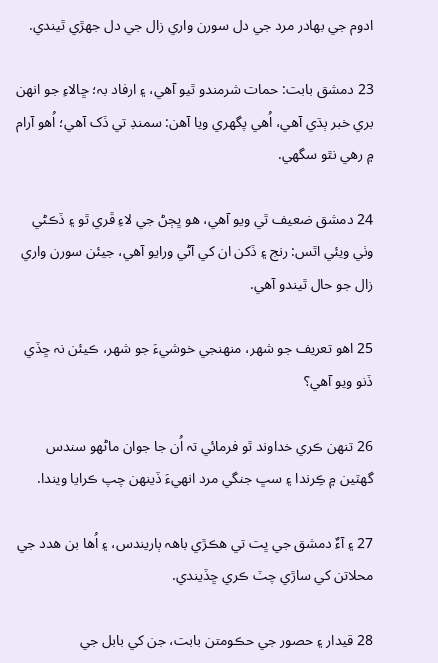ادوم جي بهادر مرد جي دل سورن واري زال جي دل جهڙي ٿيندي.

23 دمشق بابت: حمات شرمندو ٿيو آهي، ۽ ارفاد بہ؛ ڇالاءِ جو انهن بري خبر ٻڌي آهي، اُهي پگهري ويا آهن: سمنڊ تي ڏک آهي؛ اُهو آرام ۾ رهي نٿو سگهي.

24 دمشق ضعيف ٿي ويو آهي، هو ڀڄڻ جي لاءِ ڦري ٿو ۽ ڏڪڻي وٺي ويئي اٿس: رنج ۽ ڏکن ان کي آڻي ورايو آهي، جيئن سورن واري زال جو حال ٿيندو آهي.

25 اهو تعريف جو شهر، منهنجي خوشيءَ جو شهر، ڪيئن نہ ڇڏي ڏنو ويو آهي؟

26 تنهن ڪري خداوند ٿو فرمائي تہ اُن جا جوان ماڻهو سندس گهٽين ۾ ڪِرندا ۽ سڀ جنگي مرد انهيءَ ڏينهن چپ ڪرايا ويندا.

27 ۽ آءٌ دمشق جي ڀت تي هڪڙي باهہ ٻاريندس، ۽ اُها بن هدد جي محلاتن کي ساڙي چٽ ڪري ڇڏيندي.

28 قيدار ۽ حصور جي حڪومتن بابت، جن کي بابل جي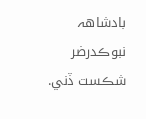بادشاهہ نبوڪدرضر شڪست ڏني.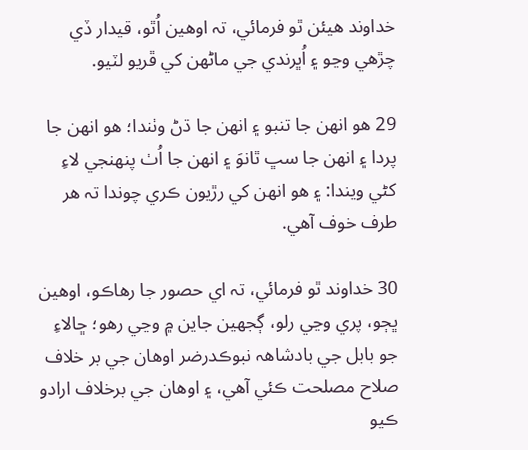خداوند هيئن ٿو فرمائي، تہ اوهين اُٿو، قيدار ڏي چڙهي وڃو ۽ اُڀرندي جي ماڻهن کي ڦريو لٽيو.

29 هو انهن جا تنبو ۽ انهن جا ڌڻ وٺندا؛ هو انهن جا پردا ۽ انهن جا سڀ ٿانوَ ۽ انهن جا اُٺ پنهنجي لاءِ کڻي ويندا: ۽ هو انهن کي رڙيون ڪري چوندا تہ هر طرف خوف آهي.

30 خداوند ٿو فرمائي، تہ اي حصور جا رهاڪو، اوهين ڀڄو، پري وڃي رلو، ڳجهين جاين ۾ وڃي رهو؛ ڇالاءِ جو بابل جي بادشاهہ نبوڪدرضر اوهان جي بر خلاف صلاح مصلحت ڪئي آهي، ۽ اوهان جي برخلاف ارادو ڪيو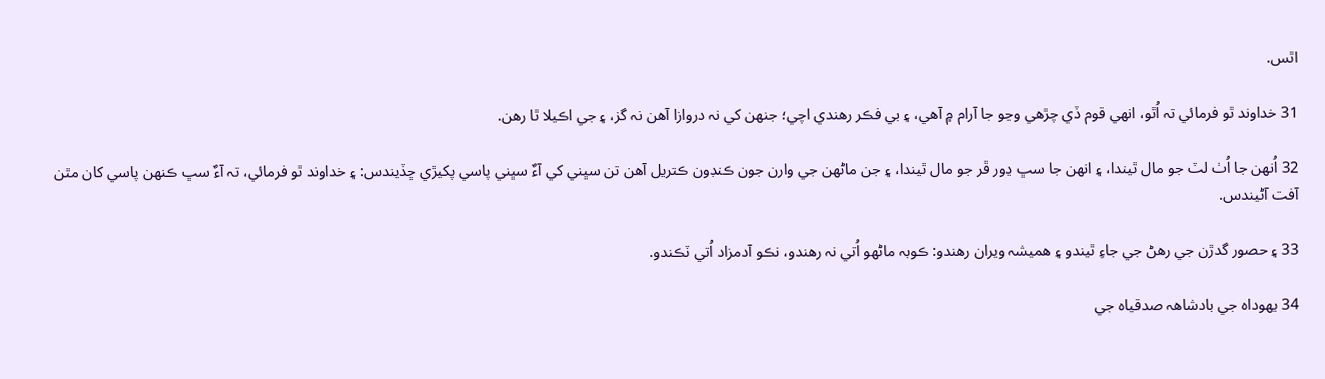اٿس.

31 خداوند ٿو فرمائي تہ اُٿو، انهي قوم ڏي چڙهي وڃو جا آرام ۾ آهي، ۽ بي فڪر رهندي اچي؛ جنهن کي نہ دروازا آهن نہ گز، ۽ جي اڪيلا ٿا رهن.

32 اُنهن جا اُٺ لٽ جو مال ٿيندا، ۽ انهن جا سڀ ڍور ڦر جو مال ٿيندا، ۽ جن ماڻهن جي وارن جون ڪنڊون ڪتريل آهن تن سڀني کي آءٌ سڀني پاسي پکيڙي ڇڏيندس: ۽ خداوند ٿو فرمائي، تہ آءٌ سڀ ڪنهن پاسي کان مٿن آفت آڻيندس.

33 ۽ حصور گدڙن جي رهڻ جي جاءِ ٿيندو ۽ هميشہ ويران رهندو: ڪوبہ ماڻهو اُتي نہ رهندو، نڪو آدمزاد اُتي ٽڪندو.

34 يهوداہ جي بادشاهہ صدقياہ جي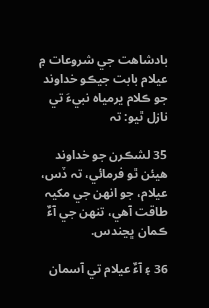بادشاهت جي شروعات ۾ عيلام بابت جيڪو خداوند جو ڪلام يرمياہ نبيءَ تي نازل ٿيو: تہ

35 لشڪرن جو خداوند هيئن ٿو فرمائي، تہ ڏس، عيلام، جو انهن جي مکيہ طاقت آهي، تنهن جي آءٌ ڪمان ڀڃندس.

36 ۽ آءٌ عيلام تي آسمان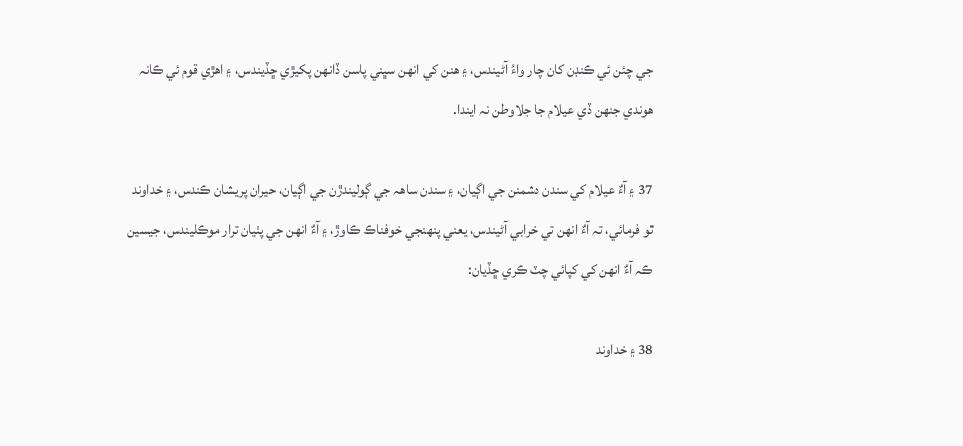جي چئن ئي ڪنڊن کان چار واءُ آڻيندس، ۽ هنن کي انهن سڀني پاسن ڏانهن پکيڙي ڇڏيندس، ۽ اهڙي قوم ئي ڪانہ هوندي جنهن ڏي عيلام جا جلاوطن نہ ايندا.

37 ۽ آءٌ عيلام کي سندن دشمنن جي اڳيان، ۽ سندن ساهہ جي ڳوليندڙن جي اڳيان، حيران پريشان ڪندس، ۽ خداوند ٿو فرمائي، تہ آءٌ انهن تي خرابي آڻيندس، يعني پنهنجي خوفناڪ ڪاوڙ، ۽ آءٌ انهن جي پٺيان ترار موڪليندس، جيسين ڪہ آءٌ انهن کي کپائي چٽ ڪري ڇڏيان:

38 ۽ خداوند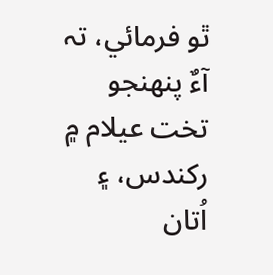ٿو فرمائي، تہ آءٌ پنهنجو تخت عيلام ۾ رکندس، ۽ اُتان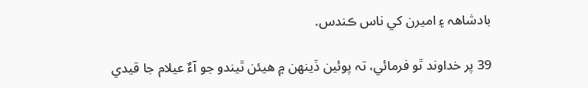بادشاهہ ۽ اميرن کي ناس ڪندس.

39 پر خداوند ٿو فرمائي، تہ پوئين ڏينهن ۾ هيئن ٿيندو جو آءٌ عيلام جا قيدي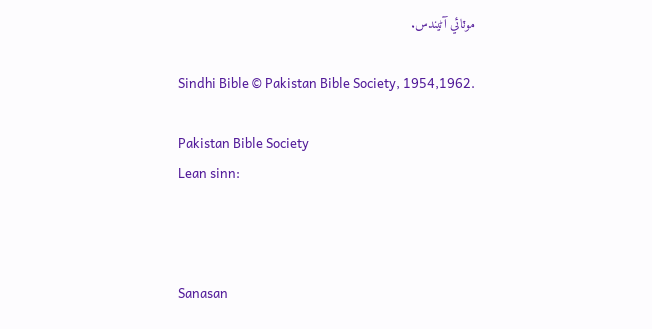موٽائي آڻيندس.

Sindhi Bible © Pakistan Bible Society, 1954,1962.

Pakistan Bible Society
Lean sinn:



Sanasan